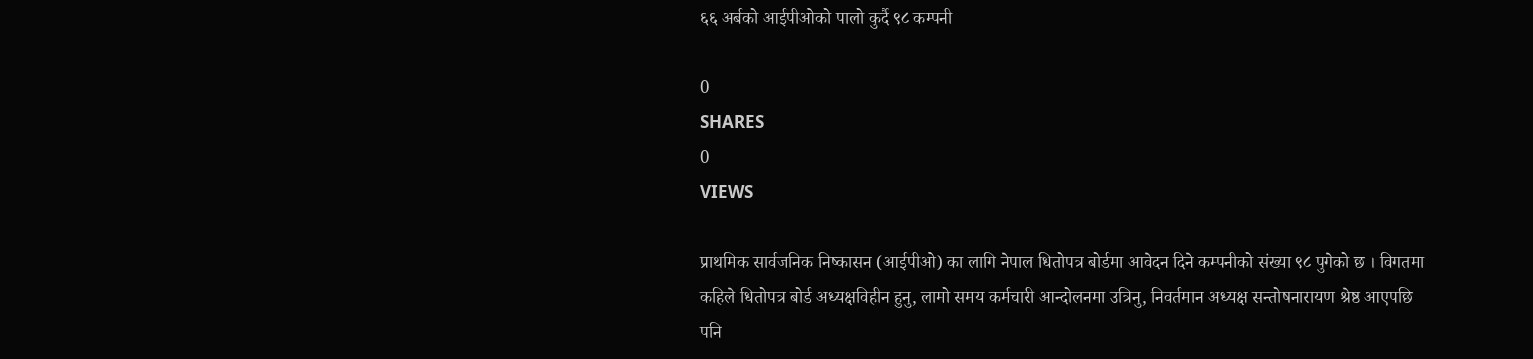६६ अर्बको आईपीओको पालो कुर्दै ९८ कम्पनी

0
SHARES
0
VIEWS

प्राथमिक सार्वजनिक निष्कासन (आईपीओ) का लागि नेपाल धितोपत्र बोर्डमा आवेदन दिने कम्पनीको संख्या ९८ पुगेको छ । विगतमा कहिले धितोपत्र बोर्ड अध्यक्षविहीन हुनु, लामो समय कर्मचारी आन्दोलनमा उत्रिनु, निवर्तमान अध्यक्ष सन्तोषनारायण श्रेष्ठ आएपछि पनि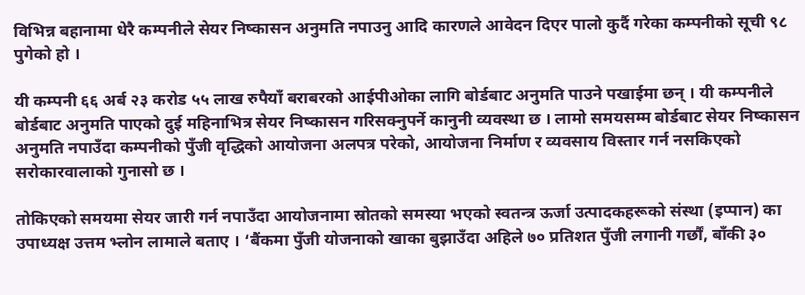विभिन्न बहानामा धेरै कम्पनीले सेयर निष्कासन अनुमति नपाउनु आदि कारणले आवेदन दिएर पालो कुर्दै गरेका कम्पनीको सूची ९८ पुगेको हो ।

यी कम्पनी ६६ अर्ब २३ करोड ५५ लाख रुपैयाँ बराबरको आईपीओका लागि बोर्डबाट अनुमति पाउने पखाईमा छन् । यी कम्पनीले बोर्डबाट अनुमति पाएको दुई महिनाभित्र सेयर निष्कासन गरिसक्नुपर्ने कानुनी व्यवस्था छ । लामो समयसम्म बोर्डबाट सेयर निष्कासन अनुमति नपाउँदा कम्पनीको पुँजी वृद्धिको आयोजना अलपत्र परेको, आयोजना निर्माण र व्यवसाय विस्तार गर्न नसकिएको सरोकारवालाको गुनासो छ ।

तोकिएको समयमा सेयर जारी गर्न नपाउँदा आयोजनामा स्रोतको समस्या भएको स्वतन्त्र ऊर्जा उत्पादकहरूको संस्था (इप्पान) का उपाध्यक्ष उत्तम भ्लोन लामाले बताए । ‘बैंकमा पुँजी योजनाको खाका बुझाउँदा अहिले ७० प्रतिशत पुँजी लगानी गर्छौं, बाँकी ३०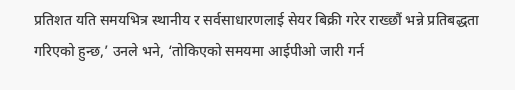प्रतिशत यति समयभित्र स्थानीय र सर्वसाधारणलाई सेयर बिक्री गरेर राख्छौं भन्ने प्रतिबद्धता गरिएको हुन्छ,’ उनले भने, ‘तोकिएको समयमा आईपीओ जारी गर्न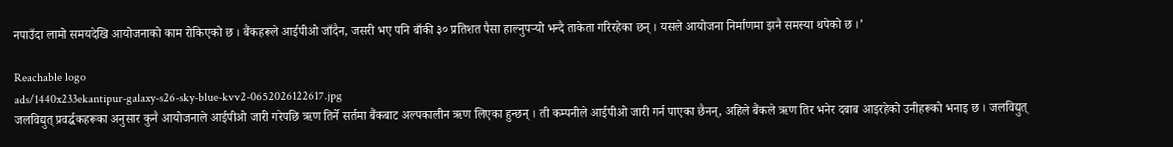नपाउँदा लामो समयदेखि आयोजनाको काम रोकिएको छ । बैंकहरूले आईपीओ जाँदैन, जसरी भए पनि बाँकी ३० प्रतिशत पैसा हाल्नुपर्‍यो भन्दै ताकेता गरिरहेका छन् । यसले आयोजना निर्माणमा झनै समस्या थपेको छ ।’

Reachable logo
ads/1440x233ekantipur-galaxy-s26-sky-blue-kvv2-0652026122617.jpg
जलविद्युत् प्रवर्द्धकहरूका अनुसार कुनै आयोजनाले आईपीओ जारी गरेपछि ऋण तिर्ने सर्तमा बैंकबाट अल्पकालीन ऋण लिएका हुन्छन् । ती कम्पनीले आईपीओ जारी गर्न पाएका छैनन्, अहिले बैंकले ऋण तिर भनेर दबाब आइरहेको उनीहरूको भनाइ छ । जलविद्युत्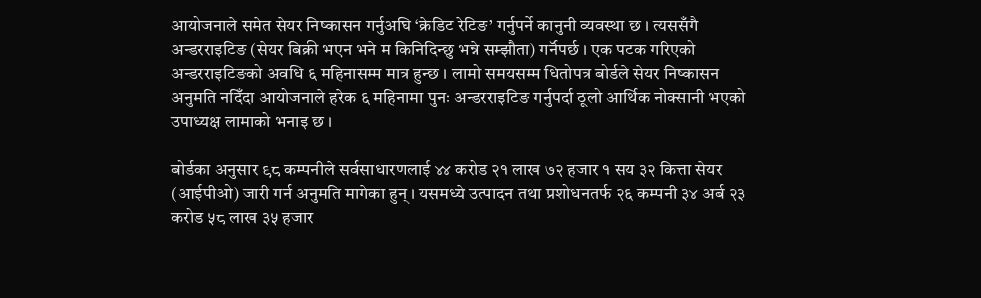आयोजनाले समेत सेयर निष्कासन गर्नुअघि ‘क्रेडिट रेटिङ’ गर्नुपर्ने कानुनी व्यवस्था छ । त्यससँगै अन्डरराइटिङ (सेयर बिक्री भएन भने म किनिदिन्छु भन्ने सम्झौता) गर्नॅपर्छ । एक पटक गरिएको अन्डरराइटिङको अवधि ६ महिनासम्म मात्र हुन्छ । लामो समयसम्म धितोपत्र बोर्डले सेयर निष्कासन अनुमति नदिँदा आयोजनाले हरेक ६ महिनामा पुनः अन्डरराइटिङ गर्नुपर्दा ठूलो आर्थिक नोक्सानी भएको उपाध्यक्ष लामाको भनाइ छ ।

बोर्डका अनुसार ९८ कम्पनीले सर्वसाधारणलाई ४४ करोड २१ लाख ७२ हजार १ सय ३२ कित्ता सेयर (आईपीओ) जारी गर्न अनुमति मागेका हुन् । यसमध्ये उत्पादन तथा प्रशोधनतर्फ २६ कम्पनी ३४ अर्ब २३ करोड ५८ लाख ३५ हजार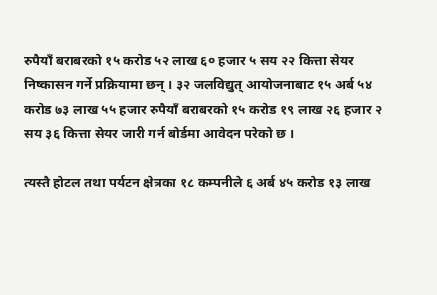रुपैयाँ बराबरको १५ करोड ५२ लाख ६० हजार ५ सय २२ कित्ता सेयर निष्कासन गर्ने प्रक्रियामा छन् । ३२ जलविद्युत् आयोजनाबाट १५ अर्ब ५४ करोड ७३ लाख ५५ हजार रुपैयाँ बराबरको १५ करोड १९ लाख २६ हजार २ सय ३६ कित्ता सेयर जारी गर्न बोर्डमा आवेदन परेको छ ।

त्यस्तै होटल तथा पर्यटन क्षेत्रका १८ कम्पनीले ६ अर्ब ४५ करोड १३ लाख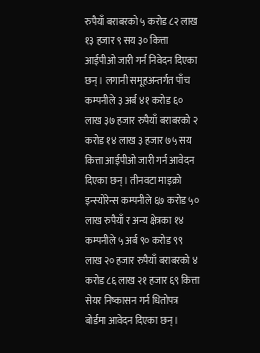रुपैयाँ बराबरको ५ करोड ८२ लाख १३ हजार ९ सय ३० कित्ता आईपीओ जारी गर्न निवेदन दिएका छन् । लगानी समूहअन्तर्गत पाँच कम्पनीले ३ अर्ब ४१ करोड ६० लाख ३७ हजार रुपैयाँ बराबरको २ करोड १४ लाख ३ हजार ७५ सय कित्ता आईपीओ जारी गर्न आवेदन दिएका छन् । तीनवटा माइक्रो इन्स्योरेन्स कम्पनीले ६७ करोड ५० लाख रुपैयाँ र अन्य क्षेत्रका १४ कम्पनीले ५ अर्ब ९० करोड ९९ लाख २० हजार रुपैयाँ बराबरको ४ करोड ८६ लाख २१ हजार ६९ कित्ता सेयर निष्कासन गर्न धितोपत्र बोर्डमा आवेदन दिएका छन् ।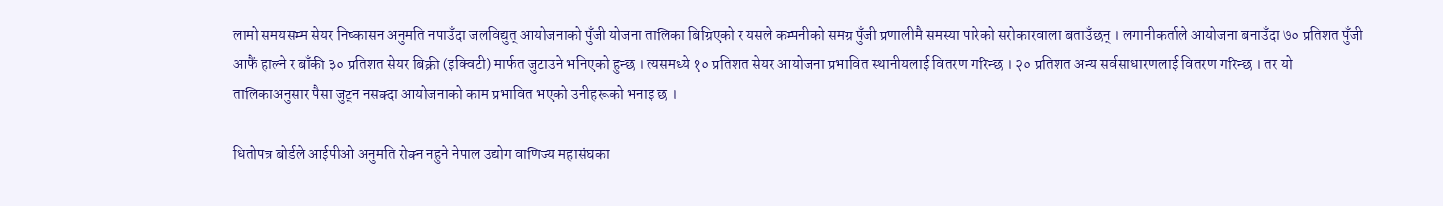लामो समयसम्म सेयर निष्कासन अनुमति नपाउँदा जलविद्युत् आयोजनाको पुँजी योजना तालिका बिग्रिएको र यसले कम्पनीको समग्र पुँजी प्रणालीमै समस्या पारेको सरोकारवाला बताउँछन् । लगानीकर्ताले आयोजना बनाउँदा ७० प्रतिशत पुँजी आफैं हाल्ने र बाँकी ३० प्रतिशत सेयर बिक्री (इक्विटी) मार्फत जुटाउने भनिएको हुन्छ । त्यसमध्ये १० प्रतिशत सेयर आयोजना प्रभावित स्थानीयलाई वितरण गरिन्छ । २० प्रतिशत अन्य सर्वसाधारणलाई वितरण गरिन्छ । तर यो तालिकाअनुसार पैसा जुट्न नसक्दा आयोजनाको काम प्रभावित भएको उनीहरूको भनाइ छ ।

धितोपत्र बोर्डले आईपीओ अनुमति रोक्न नहुने नेपाल उद्योग वाणिज्य महासंघका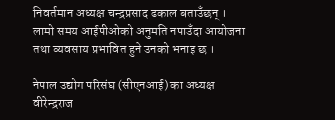निवर्तमान अध्यक्ष चन्द्रप्रसाद ढकाल बताउँछन् । लामो समय आईपीओको अनुमति नपाउँदा आयोजना तथा व्यवसाय प्रभावित हुने उनको भनाइ छ ।

नेपाल उद्योग परिसंघ (सीएनआई) का अध्यक्ष वीरेन्द्रराज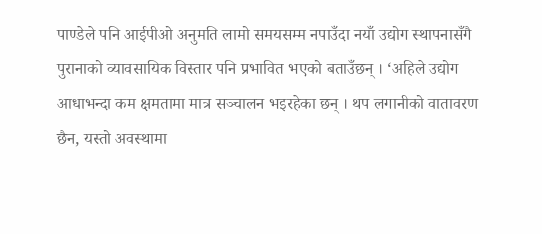पाण्डेले पनि आईपीओ अनुमति लामो समयसम्म नपाउँदा नयाँ उद्योग स्थापनासँगै पुरानाको व्यावसायिक विस्तार पनि प्रभावित भएको बताउँछन् । ‘अहिले उद्योग आधाभन्दा कम क्षमतामा मात्र सञ्चालन भइरहेका छन् । थप लगानीको वातावरण छैन, यस्तो अवस्थामा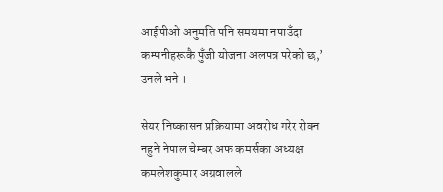आईपीओ अनुमति पनि समयमा नपाउँदा कम्पनीहरूकै पुँजी योजना अलपत्र परेको छ,’ उनले भने ।

सेयर निष्कासन प्रक्रियामा अवरोध गरेर रोक्न नहुने नेपाल चेम्बर अफ कमर्सका अध्यक्ष कमलेशकुमार अग्रवालले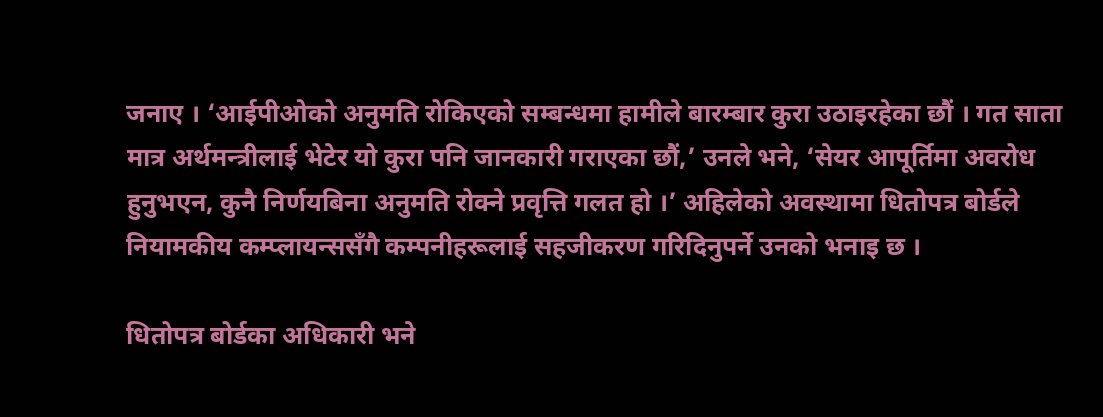जनाए । ‘आईपीओको अनुमति रोकिएको सम्बन्धमा हामीले बारम्बार कुरा उठाइरहेका छौं । गत साता मात्र अर्थमन्त्रीलाई भेटेर यो कुरा पनि जानकारी गराएका छौं,’ उनले भने, ‘सेयर आपूर्तिमा अवरोध हुनुभएन, कुनै निर्णयबिना अनुमति रोक्ने प्रवृत्ति गलत हो ।’ अहिलेको अवस्थामा धितोपत्र बोर्डले नियामकीय कम्प्लायन्ससँगै कम्पनीहरूलाई सहजीकरण गरिदिनुपर्ने उनको भनाइ छ ।

धितोपत्र बोर्डका अधिकारी भने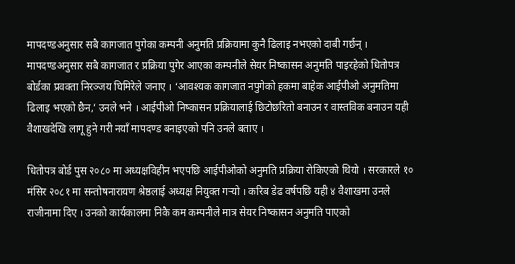मापदण्डअनुसार सबै कागजात पुगेका कम्पनी अनुमति प्रक्रियामा कुनै ढिलाइ नभएको दाबी गर्छन् । मापदण्डअनुसार सबै कागजात र प्रक्रिया पुगेर आएका कम्पनीले सेयर निष्कासन अनुमति पाइरहेको धितोपत्र बोर्डका प्रवक्ता निरञ्जय घिमिरेले जनाए । ‘आवश्यक कागजात नपुगेको हकमा बाहेक आईपीओ अनुमतिमा ढिलाइ भएको छैन,’ उनले भने । आईपीओ निष्कासन प्रक्रियालाई छिटोछरितो बनाउन र वास्तविक बनाउन यही वैशाखदेखि लागू हुने गरी नयाँ मापदण्ड बनाइएको पनि उनले बताए ।

धितोपत्र बोर्ड पुस २०८० मा अध्यक्षविहीन भएपछि आईपीओको अनुमति प्रक्रिया रोकिएको थियो । सरकारले १० मंसिर २०८१ मा सन्तोषनारायण श्रेष्ठलाई अध्यक्ष नियुक्त गर्‍यो । करिब डेढ वर्षपछि यही ४ वैशाखमा उनले राजीनामा दिए । उनको कार्यकालमा निकै कम कम्पनीले मात्र सेयर निष्कासन अनुमति पाएको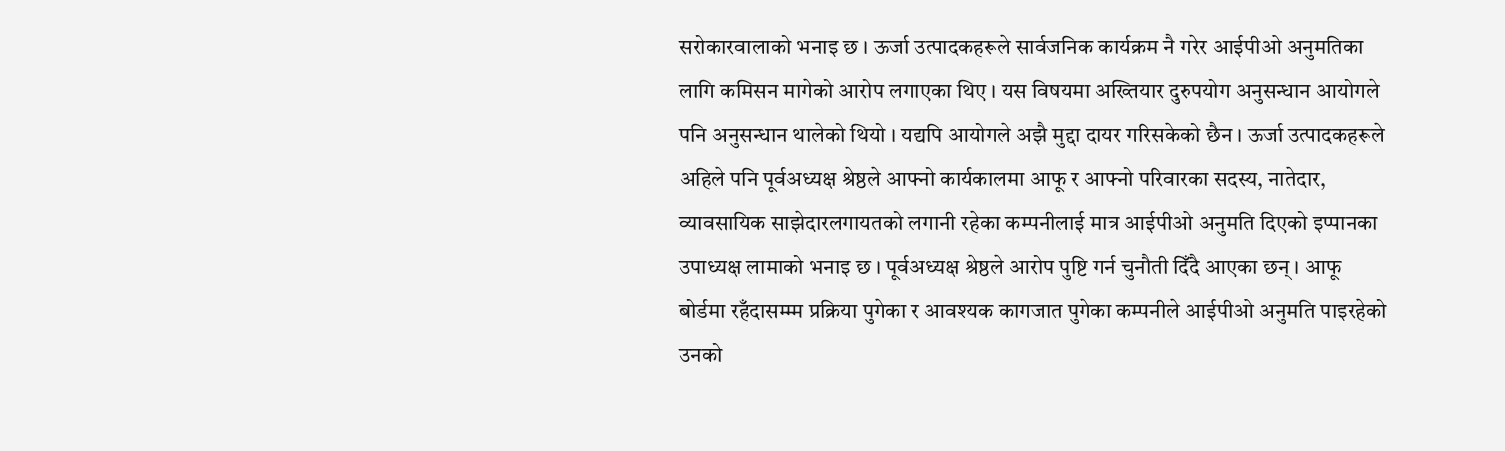सरोकारवालाको भनाइ छ । ऊर्जा उत्पादकहरूले सार्वजनिक कार्यक्रम नै गरेर आईपीओ अनुमतिका लागि कमिसन मागेको आरोप लगाएका थिए । यस विषयमा अख्तियार दुरुपयोग अनुसन्धान आयोगले पनि अनुसन्धान थालेको थियो । यद्यपि आयोगले अझै मुद्दा दायर गरिसकेको छैन । ऊर्जा उत्पादकहरूले अहिले पनि पूर्वअध्यक्ष श्रेष्ठले आफ्नो कार्यकालमा आफू र आफ्नो परिवारका सदस्य, नातेदार, व्यावसायिक साझेदारलगायतको लगानी रहेका कम्पनीलाई मात्र आईपीओ अनुमति दिएको इप्पानका उपाध्यक्ष लामाको भनाइ छ । पूर्वअध्यक्ष श्रेष्ठले आरोप पुष्टि गर्न चुनौती दिँदै आएका छन् । आफू बोर्डमा रहँदासम्म्म प्रक्रिया पुगेका र आवश्यक कागजात पुगेका कम्पनीले आईपीओ अनुमति पाइरहेको उनको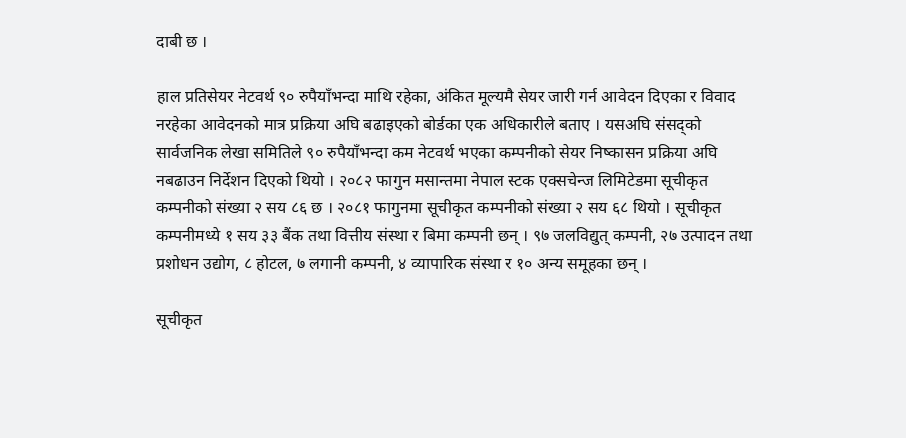दाबी छ ।

हाल प्रतिसेयर नेटवर्थ ९० रुपैयाँभन्दा माथि रहेका, अंकित मूल्यमै सेयर जारी गर्न आवेदन दिएका र विवाद नरहेका आवेदनको मात्र प्रक्रिया अघि बढाइएको बोर्डका एक अधिकारीले बताए । यसअघि संसद्को सार्वजनिक लेखा समितिले ९० रुपैयाँभन्दा कम नेटवर्थ भएका कम्पनीको सेयर निष्कासन प्रक्रिया अघि नबढाउन निर्देशन दिएको थियो । २०८२ फागुन मसान्तमा नेपाल स्टक एक्सचेन्ज लिमिटेडमा सूचीकृत कम्पनीको संख्या २ सय ८६ छ । २०८१ फागुनमा सूचीकृत कम्पनीको संख्या २ सय ६८ थियो । सूचीकृत कम्पनीमध्ये १ सय ३३ बैंक तथा वित्तीय संस्था र बिमा कम्पनी छन् । ९७ जलविद्युत् कम्पनी, २७ उत्पादन तथा प्रशोधन उद्योग, ८ होटल, ७ लगानी कम्पनी, ४ व्यापारिक संस्था र १० अन्य समूहका छन् ।

सूचीकृत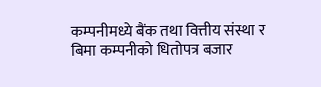कम्पनीमध्ये बैंक तथा वित्तीय संस्था र बिमा कम्पनीको धितोपत्र बजार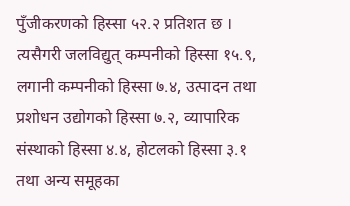पुँजीकरणको हिस्सा ५२.२ प्रतिशत छ । त्यसैगरी जलविद्युत् कम्पनीको हिस्सा १५.९, लगानी कम्पनीको हिस्सा ७.४, उत्पादन तथा प्रशोधन उद्योगको हिस्सा ७.२, व्यापारिक संस्थाको हिस्सा ४.४, होटलको हिस्सा ३.१ तथा अन्य समूहका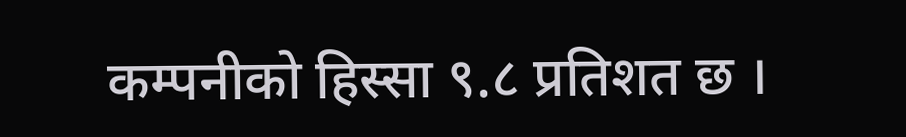कम्पनीको हिस्सा ९.८ प्रतिशत छ ।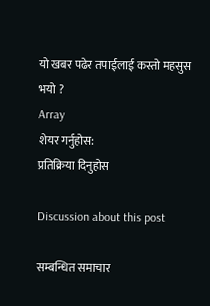यो खबर पढेर तपाईलाई कस्तो महसुस भयो ?
Array
शेयर गर्नुहोस:
प्रतिक्रिया दिनुहोस

Discussion about this post

सम्बन्धित समाचार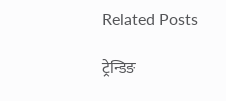Related Posts

ट्रेन्डिङ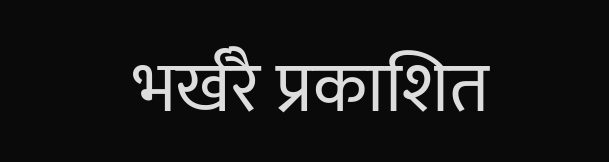भर्खरै प्रकाशित